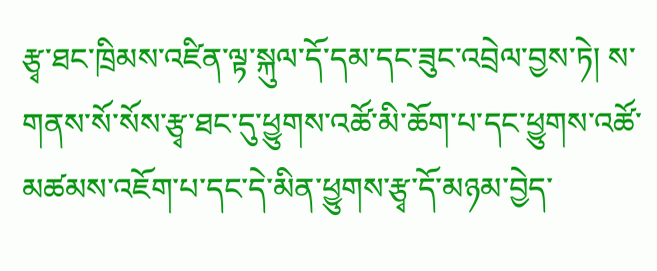རྩྭ་ཐང་ཁྲིམས་འཛིན་ལྟ་སྐུལ་དོ་དམ་དང་ཟུང་འབྲེལ་བྱས་ཏེ། ས་གནས་སོ་སོས་རྩྭ་ཐང་དུ་ཕྱུགས་འཚོ་མི་ཆོག་པ་དང་ཕྱུགས་འཚོ་མཚམས་འཇོག་པ་དང་དེ་མིན་ཕྱུགས་རྩྭ་དོ་མཉམ་བྱེད་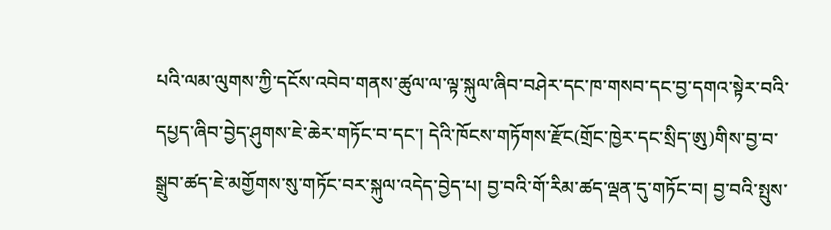པའི་ལམ་ལུགས་ཀྱི་དངོས་འབེབ་གནས་ཚུལ་ལ་ལྟ་སྐུལ་ཞིབ་བཤེར་དང་ཁ་གསབ་དང་བྱ་དགའ་སྟེར་བའི་དཔྱད་ཞིབ་བྱེད་ཤུགས་ཇེ་ཆེར་གཏོང་བ་དང་། དེའི་ཁོངས་གཏོགས་རྫོང(གྲོང་ཁྱེར་དང་སྲིད་ཨུ)གིས་བྱ་བ་སྒྲུབ་ཚད་ཇེ་མགྱོགས་སུ་གཏོང་བར་སྐུལ་འདེད་བྱེད་པ། བྱ་བའི་གོ་རིམ་ཚད་ལྡན་དུ་གཏོང་བ། བྱ་བའི་སྤུས་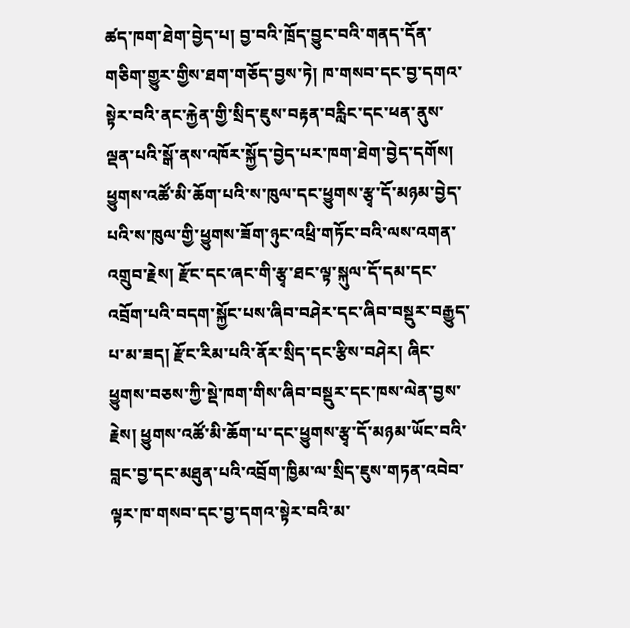ཚད་ཁག་ཐེག་བྱེད་པ། བྱ་བའི་ཁྲོད་བྱུང་བའི་གནད་དོན་གཅིག་གྱུར་གྱིས་ཐག་གཅོད་བྱས་ཏེ། ཁ་གསབ་དང་བྱ་དགའ་སྟེར་བའི་ནང་རྐྱེན་གྱི་སྲིད་ཇུས་བརྟན་བརླིང་དང་ཕན་ནུས་ལྡན་པའི་སྒོ་ནས་འཁོར་སྐྱོད་བྱེད་པར་ཁག་ཐེག་བྱེད་དགོས། ཕྱུགས་འཚོ་མི་ཆོག་པའི་ས་ཁུལ་དང་ཕྱུགས་རྩྭ་དོ་མཉམ་བྱེད་པའི་ས་ཁུལ་གྱི་ཕྱུགས་ཟོག་ཉུང་འཕྲི་གཏོང་བའི་ལས་འགན་འགྲུབ་རྗེས། རྫོང་དང་ཞང་གི་རྩྭ་ཐང་ལྟ་སྐུལ་དོ་དམ་དང་འབྲོག་པའི་བདག་སྐྱོང་པས་ཞིབ་བཤེར་དང་ཞིབ་བསྡུར་བརྒྱུད་པ་མ་ཟད། རྫོང་རིམ་པའི་ནོར་སྲིད་དང་རྩིས་བཤེར། ཞིང་ཕྱུགས་བཅས་ཀྱི་སྡེ་ཁག་གིས་ཞིབ་བསྡུར་དང་ཁས་ལེན་བྱས་རྗེས། ཕྱུགས་འཚོ་མི་ཆོག་པ་དང་ཕྱུགས་རྩྭ་དོ་མཉམ་ཡོང་བའི་བླང་བྱ་དང་མཐུན་པའི་འབྲོག་ཁྱིམ་ལ་སྲིད་ཇུས་གཏན་འབེབ་ལྟར་ཁ་གསབ་དང་བྱ་དགའ་སྟེར་བའི་མ་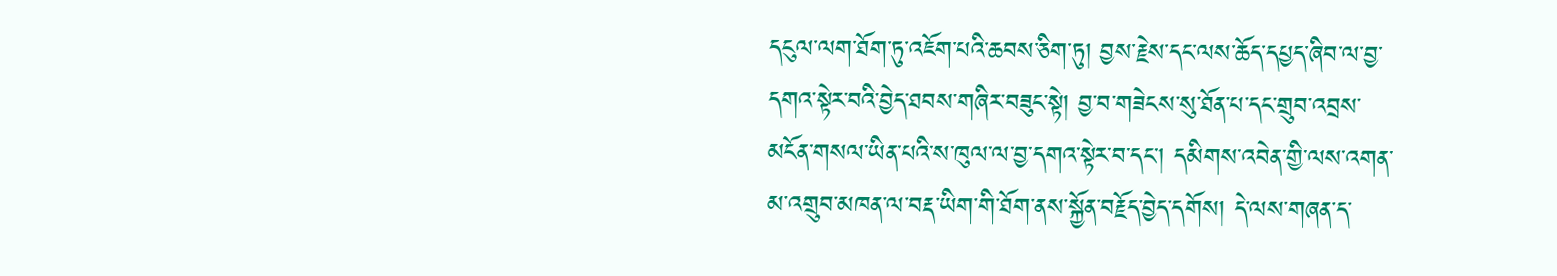དངུལ་ལག་ཐོག་ཏུ་འཇོག་པའི་ཆབས་ཅིག་ཏུ། བྱས་རྗེས་དང་ལས་ཆོད་དཔྱད་ཞིབ་ལ་བྱ་དགའ་སྟེར་བའི་བྱེད་ཐབས་གཞིར་བཟུང་སྟེ། བྱ་བ་གཟེངས་སུ་ཐོན་པ་དང་གྲུབ་འབྲས་མངོན་གསལ་ཡིན་པའི་ས་ཁུལ་ལ་བྱ་དགའ་སྟེར་བ་དང་། དམིགས་འབེན་གྱི་ལས་འགན་མ་འགྲུབ་མཁན་ལ་བརྡ་ཡིག་གི་ཐོག་ནས་སྐྱོན་བརྗོད་བྱེད་དགོས། དེ་ལས་གཞན་ད་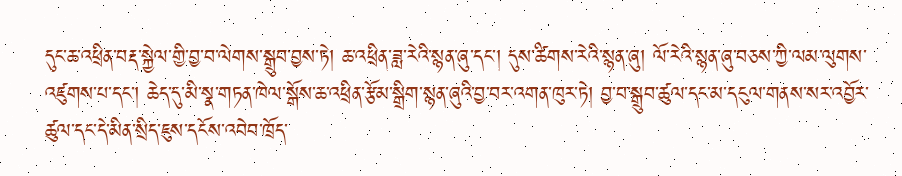དུང་ཆ་འཕྲིན་བརྡ་སྐྱེལ་གྱི་བྱ་བ་ལེགས་སྒྲུབ་བྱས་ཏེ། ཆ་འཕྲིན་ཟླ་རེའི་སྙན་ཞུ་དང་། དུས་ཚིགས་རེའི་སྙན་ཞུ། ལོ་རེའི་སྙན་ཞུ་བཅས་ཀྱི་ལམ་ལུགས་འཛུགས་པ་དང་། ཆེད་དུ་མི་སྣ་གཏན་ཁེལ་སྒོས་ཆ་འཕྲིན་རྩོམ་སྒྲིག་སྙན་ཞུའི་བྱ་བར་འགན་ཁུར་ཏེ། བྱ་བ་སྒྲུབ་ཚུལ་དང་མ་དངུལ་གནས་སར་འབྱོར་ཚུལ་དང་དེ་མིན་སྲིད་ཇུས་དངོས་འབེབ་ཁྲོད་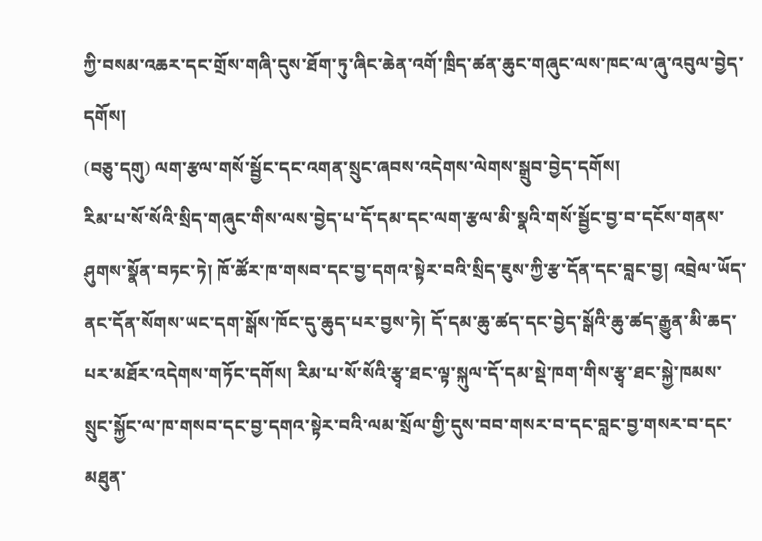ཀྱི་བསམ་འཆར་དང་གྲོས་གཞི་དུས་ཐོག་ཏུ་ཞིང་ཆེན་འགོ་ཁྲིད་ཚན་ཆུང་གཞུང་ལས་ཁང་ལ་ཞུ་འབུལ་བྱེད་དགོས།
(བཅུ་དགུ) ལག་རྩལ་གསོ་སྦྱོང་དང་འགན་སྲུང་ཞབས་འདེགས་ལེགས་སྒྲུབ་བྱེད་དགོས།
རིམ་པ་སོ་སོའི་སྲིད་གཞུང་གིས་ལས་བྱེད་པ་དོ་དམ་དང་ལག་རྩལ་མི་སྣའི་གསོ་སྦྱོང་བྱ་བ་དངོས་གནས་ཤུགས་སྣོན་བཏང་ཏེ། ཁོ་ཚོར་ཁ་གསབ་དང་བྱ་དགའ་སྟེར་བའི་སྲིད་ཇུས་ཀྱི་རྩ་དོན་དང་བླང་བྱ། འབྲེལ་ཡོད་ནང་དོན་སོགས་ཡང་དག་སྒོས་ཁོང་དུ་ཆུད་པར་བྱས་ཏེ། དོ་དམ་ཆུ་ཚད་དང་བྱེད་སྒོའི་ཆུ་ཚད་རྒྱུན་མི་ཆད་པར་མཐོར་འདེགས་གཏོང་དགོས། རིམ་པ་སོ་སོའི་རྩྭ་ཐང་ལྟ་སྐུལ་དོ་དམ་སྡེ་ཁག་གིས་རྩྭ་ཐང་སྐྱེ་ཁམས་སྲུང་སྐྱོང་ལ་ཁ་གསབ་དང་བྱ་དགའ་སྟེར་བའི་ལམ་སྲོལ་གྱི་དུས་བབ་གསར་བ་དང་བླང་བྱ་གསར་བ་དང་མཐུན་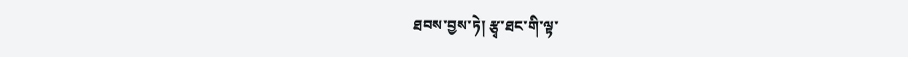ཐབས་བྱས་ཏེ། རྩྭ་ཐང་གི་ལྟ་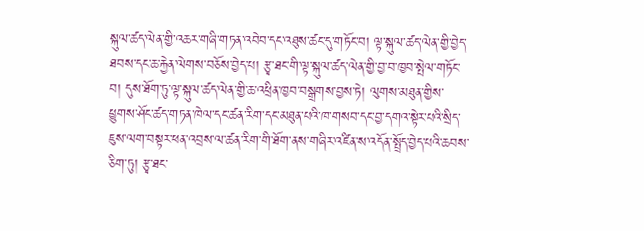སྐུལ་ཚད་ལེན་གྱི་འཆར་གཞི་གཏན་འབེབ་དང་འཐུས་ཚང་དུ་གཏོང་བ། ལྟ་སྐུལ་ཚད་ལེན་གྱི་བྱེད་ཐབས་དང་ཆ་རྐྱེན་ལེགས་བཅོས་བྱེད་པ། རྩྭ་ཐང་གི་ལྟ་སྐུལ་ཚད་ལེན་གྱི་བྱ་བ་ཁྱབ་སྤེལ་གཏོང་བ། དུས་ཐོག་ཏུ་ལྟ་སྐུལ་ཚད་ལེན་གྱི་ཆ་འཕྲིན་ཁྱབ་བསྒྲགས་བྱས་ཏེ། ལུགས་མཐུན་གྱིས་ཕྱུགས་ཤོང་ཚད་གཏན་ཁེལ་དང་ཚན་རིག་དང་མཐུན་པའི་ཁ་གསབ་དང་བྱ་དགའ་སྟེར་པའི་སྲིད་ཇུས་ལག་བསྟར་ཕན་འབྲས་ལ་ཚན་རིག་གི་ཐོག་ནས་གཞིར་འཛིན་ས་འདོན་སྤྲོད་བྱེད་པའི་ཆབས་ཅིག་ཏུ། རྩྭ་ཐང་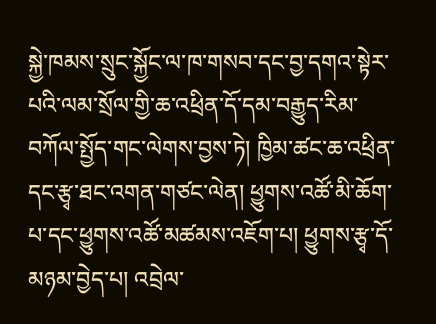སྐྱེ་ཁམས་སྲུང་སྐྱོང་ལ་ཁ་གསབ་དང་བྱ་དགའ་སྟེར་པའི་ལམ་སྲོལ་གྱི་ཆ་འཕྲིན་དོ་དམ་བརྒྱུད་རིམ་བཀོལ་སྤྱོད་གང་ལེགས་བྱས་ཏེ། ཁྱིམ་ཚང་ཆ་འཕྲིན་དང་རྩྭ་ཐང་འགན་གཙང་ལེན། ཕྱུགས་འཚོ་མི་ཆོག་པ་དང་ཕྱུགས་འཚོ་མཚམས་འཇོག་པ། ཕྱུགས་རྩྭ་དོ་མཉམ་བྱེད་པ། འབྲེལ་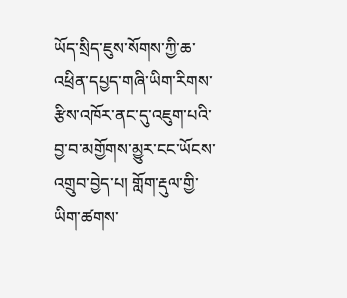ཡོད་སྲིད་ཇུས་སོགས་ཀྱི་ཆ་འཕྲིན་དཔྱད་གཞི་ཡིག་རིགས་རྩིས་འཁོར་ནང་དུ་འཇུག་པའི་བྱ་བ་མགྱོགས་མྱུར་ངང་ཡོངས་འགྲུབ་བྱེད་པ། གློག་རྡུལ་གྱི་ཡིག་ཚགས་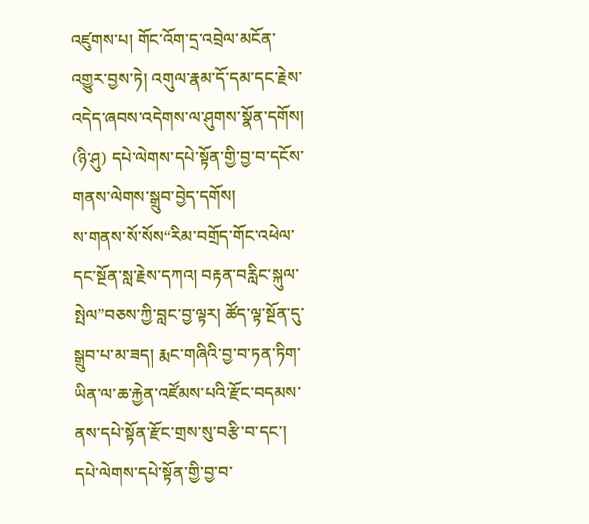འཛུགས་པ། གོང་འོག་དྲ་འབྲེལ་མངོན་འགྱུར་བྱས་ཏེ། འགུལ་རྣམ་དོ་དམ་དང་རྗེས་འདེད་ཞབས་འདེགས་ལ་ཤུགས་སྣོན་དགོས།
(ཉི་ཤུ) དཔེ་ལེགས་དཔེ་སྟོན་གྱི་བྱ་བ་དངོས་གནས་ལེགས་སྒྲུབ་བྱེད་དགོས།
ས་གནས་སོ་སོས“རིམ་བགྲོད་གོང་འཕེལ་དང་སྔོན་སླ་རྗེས་དཀའ། བརྟན་བརླིང་སྐུལ་སྤེལ”བཅས་ཀྱི་བླང་བྱ་ལྟར། ཚོད་ལྟ་སྔོན་དུ་སྒྲུབ་པ་མ་ཟད། རྨང་གཞིའི་བྱ་བ་ཏན་ཏིག་ཡིན་ལ་ཆ་རྐྱེན་འཛོམས་པའི་རྫོང་བདམས་ནས་དཔེ་སྟོན་རྫོང་གྲས་སུ་བརྩི་བ་དང་། དཔེ་ལེགས་དཔེ་སྟོན་གྱི་བྱ་བ་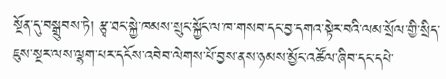སྔོན་དུ་བསྒྲུབས་ཏེ། རྩྭ་ཐང་སྐྱེ་ཁམས་སྲུང་སྐྱོང་ལ་ཁ་གསབ་དང་བྱ་དགའ་སྟེར་བའི་ལམ་སྲོལ་གྱི་སྲིད་ཇུས་སྔར་ལས་ལྷག་པར་དངོས་འབེབ་ལེགས་པོ་བྱས་ནས་ཉམས་མྱོང་འཚོལ་ཞིབ་དང་དཔེ་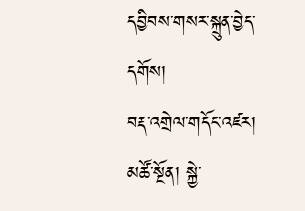དབྱིབས་གསར་སྐྲུན་བྱེད་དགོས།
བརྡ་འགྲེལ་གདོང་འཛར།
མཚོ་སྔོན། སྐྱེ་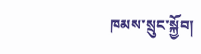ཁམས་སྲུང་སྐྱོབ།